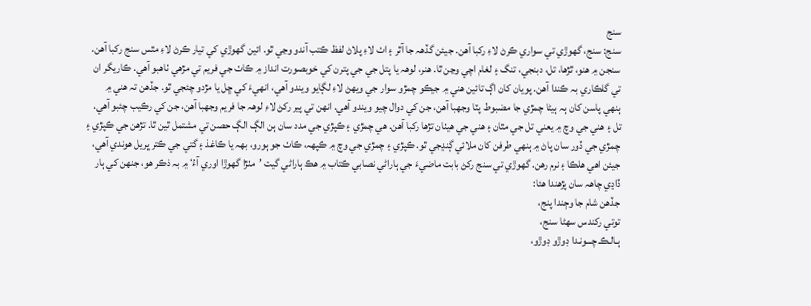سنج
سنج: سنج، گهوڙي تي سواري ڪرڻ لاءِ رکبا آهن. جيئن گڏھہ جا آٿر ۽ اٺ لاءِ پلاڻ لفظ ڪتب آندو وڃي ٿو. ائين گهوڙي کي تيار ڪرڻ لاءِ مٿس سنج رکبا آهن. سنجن ۾ هنو، ٿڙها، تل، دبنجي، تنگ ۽ لغام اچي وڃن ٿا. هنر، لوھہ يا پتل جي جي پترن کي خوبصورت انداز ۾ ڪاٺ جي فريم تي مڙهي ٺاهبو آهي. ڪاريگر ان تي گلڪاري بہ ڪندا آهن. پويان کان اڳ تائين هني ۾ جيڪو چمڙو سوار جي ويهڻ لاءِ لڳايو ويندو آهي، انهيءَ کي ڇل يا مڙدو چئجي ٿو. جڏهن تہ هني ۾ ٻنهي پاسن کان ٻہ ٻيڻا چمڙي جا مضبوط پٽا وجهبا آهن، جن کي دوال چيو ويندو آهي. انهن تي پير رکڻ لاءِ لوھہ جا فريم وجهبا آهن، جن کي رڪيب چئبو آهي. تل ۽ هني جي وچ ۾ يعني تل جي مٿان ۽ هني جي هيٺان تڙها رکبا آهن. هي چمڙي ۽ ڪپڙي جي مدد سان ٻن الڳ الڳ حصن تي مشتمل ٿين ٿا. تڙهن جي ڪپڙي ۽ چمڙي جي ڏور سان پاڻ ۾ ٻنهي طرفن کان ملائي ڳنڍجي ٿو. ڪپڙي ۽ چمڙي جي وچ ۾ ڪپھہ، ڪاٺ جو ٻورو، بھہ يا ڪاغذ ۽ گتي جي ڪتر ڀريل هوندي آهي، جيئن اهي هلڪا ۽ نرم رهن. گهوڙي تي سنج رکڻ بابت ماضيءَ جي ٻاراڻي نصابي ڪتاب ۾ هڪ ٻاراڻي گيت ’مٺڙا گهوڙا اوري آءُ‘ ۾ بہ ذڪر هو، جنهن کي ٻار ڏاڍي چاھہ سان پڙهندا هئا:
جڏهن شام جا وڄندا پنج،
توتي رکندس سھڻا سنج،
ٻـالـڪـ چـــونـدا ڊوڙو ڊوڙو،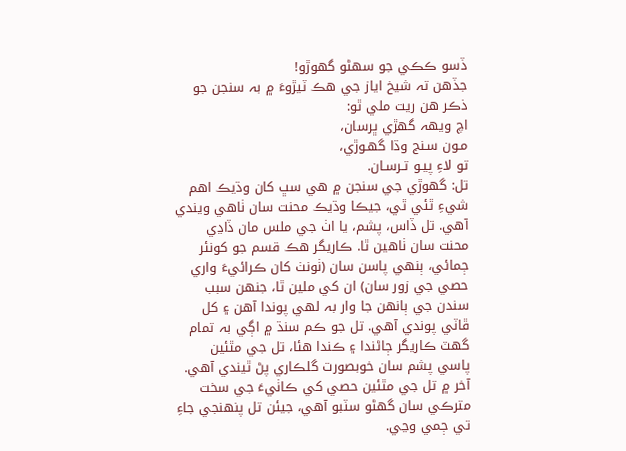ڏسو ڪڪي جو سھڻو گهوڙو!
جڏهن تہ شيخ اياز جي هڪ ٽيڙوءَ ۾ بہ سنجن جو ذڪر هن ريت ملي ٿو:
اچ ويھہ گهڙي ڀرسان،
مـون سـنج وڌا گهـوڙي،
تو لاءِ پيـو تـرسـان.
تل: گهوڙي جي سنجن ۾ هي سڀ کان وڌيڪ اهم شيءِ ٿئي ٿي، جيڪا وڌيڪ محنت سان ٺاهي ويندي آهي. تل ڏاس، پشم، يا اٺ جي ملس مان ڏاڍي محنت سان ٺاهين ٿا. ڪاريگر هڪ قسم جو کونئر ڄمائي، ٻنهي پاسن سان (ٺونٺ کان ڪرائيءَ واري حصي جي زور سان) ان کي ملين ٿا، جنهن سبب سندن جي ٻانهن جا وار بہ لھي پوندا آهن ۽ کل ڦاٽي پوندي آهي. تل جو ڪم سنڌ ۾ اڳي بہ تمام گهٽ ڪاريگر ڄاڻندا ۽ ڪندا هئا، تل جي مٿئين پاسي پشم سان خوبصورت گلڪاري پڻ ٿيندي آهي. آخر ۾ تل جي مٿئين حصي کي ڪاٺيءَ جي سخت مترڪي سان گهڻو سٽبو آهي، جيئن تل پنھنجي جاءِ تي ڄمي وڃي.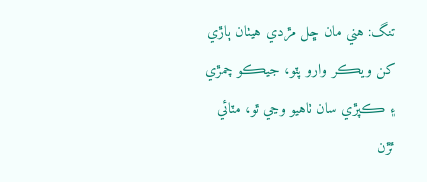تنگ: هني مان ڇل مڙدي هيٺان ٻاڙي کن ويڪر وارو پٽو، جيڪو چمڙي ۽ ڪپڙي سان ٺاهيو وڃي ٿو، مٽائي ٿڙن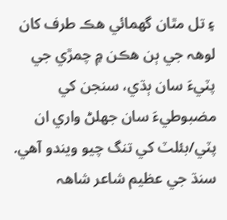۽ تل مٿان گهمائي هڪ طرف کان لوھہ جي ٻن هڪن ۾ چمڙي جي پٽيءَ سان ٻڌي، سنجن کي مضبوطيءَ سان جهلڻ واري ان پٽي/بئلٽ کي تنگ چيو ويندو آهي. سنڌ جي عظيم شاعر شاھہ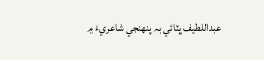عبداللطيف ڀٽائي بہ پنھنجي شاعريءَ ۾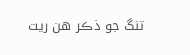تنگ جو ذڪر هن ريت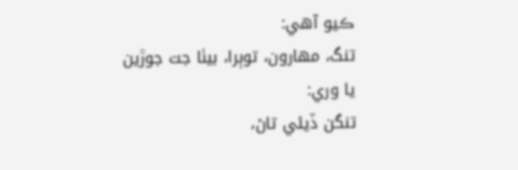ڪيو آهي:
تنگ، مهارون، توٻرا، بيٺا جت جوڙين
يا وري:
تنگن ڏيئي تاڻ،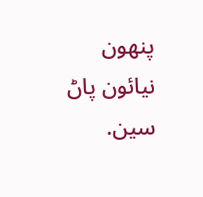پنھون نيائون پاڻ سين.